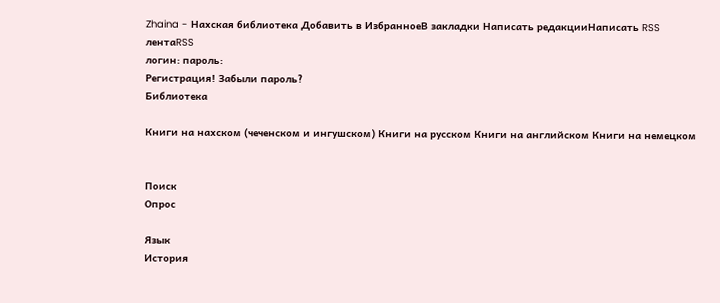Zhaina - Нахская библиотека Добавить в ИзбранноеВ закладки Написать редакцииНаписать RSS лентаRSS
логин: пароль:
Регистрация! Забыли пароль?
Библиотека

Книги на нахском (чеченском и ингушском) Книги на русском Книги на английском Книги на немецком


Поиск
Опрос

Язык
История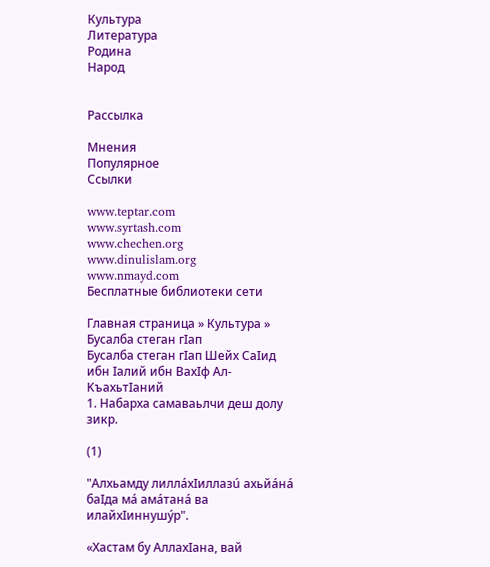Культура
Литература
Родина
Народ


Рассылка

Мнения
Популярное
Ссылки

www.teptar.com
www.syrtash.com
www.chechen.org
www.dinulislam.org
www.nmayd.com
Бесплатные библиотеки сети

Главная страница » Культура » Бусалба стеган гIап
Бусалба стеган гIап Шейх СаIид ибн Iалий ибн ВахIф Ал-KъахьтIаний
1. Набарха самаваьлчи деш долу зикр.

(1)

"Алхьамду лиллáхIиллазú ахьйáнá баIда мá амáтанá ва илайхIиннушýр".

«Хастам бу АллахIана, вай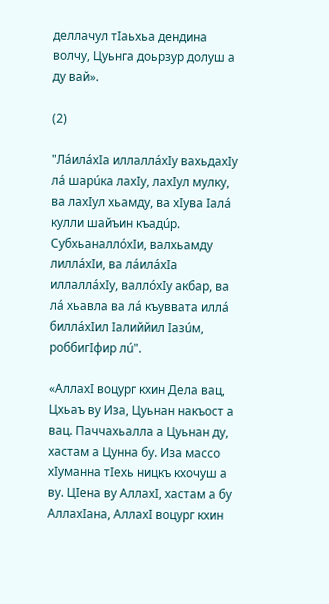деллачул тIаьхьа дендина волчу, Цуьнга доьрзур долуш а ду вай».

(2)

"ЛáилáхIа иллаллáхIу вахьдахIу лá шарúка лахIу, лахIул мулку, ва лахIул хьамду, ва хIува Iалá кулли шайъин къадúр. СубхьаналлóхIи, валхьамду лиллáхIи, ва лáилáхIа иллаллáхIу, валлóхIу акбар, ва лá хьавла ва лá къуввата иллá биллáхIил Iалиййил Iазúм, роббигIфир лú".

«АллахI воцург кхин Дела вац, Цхьаъ ву Иза, Цуьнан накъост а вац. Паччахьалла а Цуьнан ду, хастам а Цунна бу. Иза массо хIуманна тIехь ницкъ кхочуш а ву. ЦIена ву АллахI, хастам а бу АллахIана, АллахI воцург кхин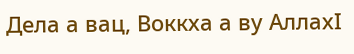Дела а вац, Воккха а ву АллахI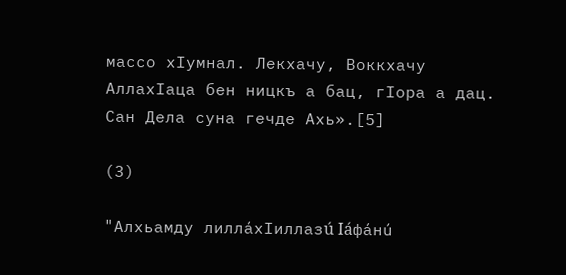массо хIумнал. Лекхачу, Воккхачу АллахIаца бен ницкъ а бац, гIора а дац. Сан Дела суна гечде Ахь».[5]

(3)

"Алхьамду лиллáхIиллазú Iáфáнú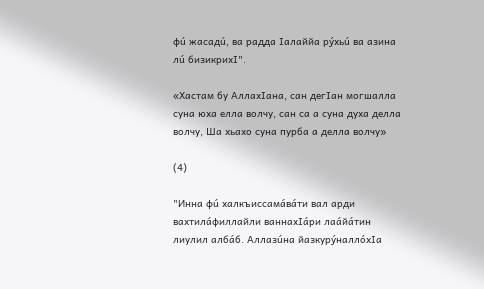фú жасадú, ва радда Iалаййа рýхьú ва азина лú бизикрихI".

«Хастам бу АллахIана, сан дегIан могшалла суна юха елла волчу, сан са а суна духа делла волчу, Ша хьахо суна пурба а делла волчу»

(4)

"Инна фú халкъиссамáвáти вал арди вахтилáфиллайли ваннахIáри лаáйáтин лиулил албáб. Аллазúна йазкурýналлóхIа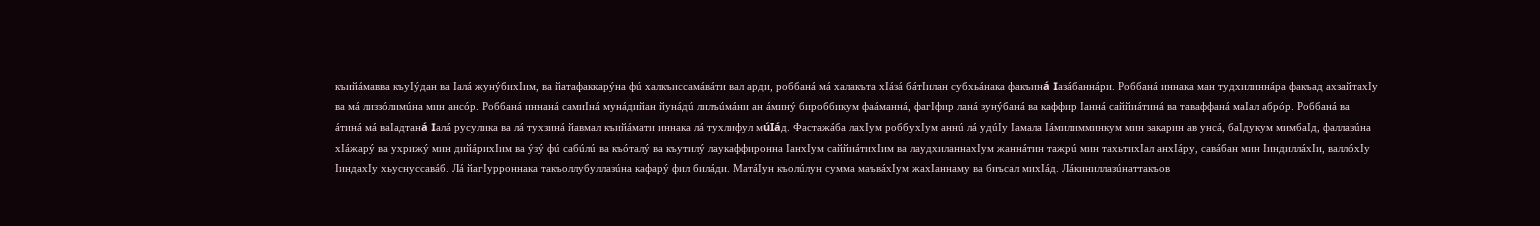къийáмавва къуIýдан ва Iалá жунýбихIим, ва йатафаккарýна фú халкъиссамáвáти вал арди, роббанá мá халакъта хIáзá бáтIилан субхьáнака факъинá Iазáбаннáри. Роббанá иннака ман тудхилиннáра факъад ахзайтахIу ва мá лиззóлимúна мин ансóр. Роббанá иннанá самиIнá мунáдийан йунáдú лилъúмáни ан áминý бироббикум фаáманнá, фагIфир ланá зунýбанá ва каффир Iаннá саййиáтинá ва таваффанá маIал абрóр. Роббанá ва áтинá мá ваIадтанá Iалá русулика ва лá тухзинá йавмал къийáмати иннака лá тухлифул мúIáд. Фастажáба лахIум роббухIум аннú лá удúIу Iамала Iáмилимминкум мин закарин ав унсá, баIдукум мимбаIд, фаллазúна хIáжарý ва ухрижý мин дийáрихIим ва ýзý фú сабúлú ва къóталý ва къутилý лаукаффиронна IанхIум саййиáтихIим ва лаудхиланнахIум жаннáтин тажрú мин тахьтихIал анхIáру, савáбан мин IиндиллáхIи, валлóхIу IиндахIу хьуснуссавáб. Лá йагIурроннака такъоллубуллазúна кафарý фил билáди. МатáIун къолúлун сумма маъвáхIум жахIаннаму ва биъсал михIáд. Лáкиниллазúнаттакъов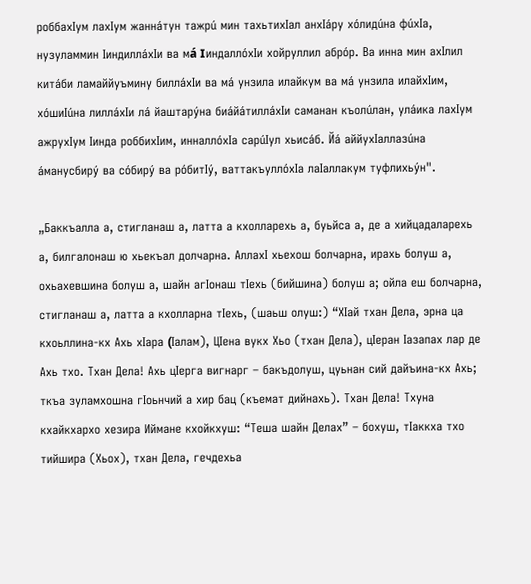роббахIум лахIум жаннáтун тажрú мин тахьтихIал анхIáру хóлидúна фúхIа, нузуламмин IиндиллáхIи ва мá IиндаллóхIи хойруллил абрóр. Ва инна мин ахIлил китáби ламаййуъмину биллáхIи ва мá унзила илайкум ва мá унзила илайхIим, хóшиIúна лиллáхIи лá йаштарýна биáйáтиллáхIи саманан къолúлан, улáика лахIум ажрухIум Iинда роббихIим, инналлóхIа сарúIул хьисáб. Йá аййухIаллазúна áманусбирý ва сóбирý ва рóбитIý, ваттакъуллóхIа лаIаллакум туфлихьýн".

„Баккъалла а, стигланаш а, латта а кхолларехь а, буьйса а, де а хийцадаларехь а, билгалонаш ю хьекъал долчарна. АллахI хьехош болчарна, ирахь болуш а, охьахевшина болуш а, шайн агIонаш тIехь (бийшина) болуш а; ойла еш болчарна, стигланаш а, латта а кхолларна тIехь, (шаьш олуш:) “ХIай тхан Дела, эрна ца кхоьллина-кх Ахь хIара (Iалам), ЦIена вукх Хьо (тхан Дела), цIеран Iазапах лар де Ахь тхо. Тхан Дела! Ахь цIерга вигнарг – бакъдолуш, цуьнан сий дайъина-кх Ахь; ткъа зуламхошна гIоьнчий а хир бац (къемат дийнахь). Тхан Дела! Тхуна кхайкхархо хезира Иймане кхойкхуш: “Теша шайн Делах” – бохуш, тIаккха тхо тийшира (Хьох), тхан Дела, гечдехьа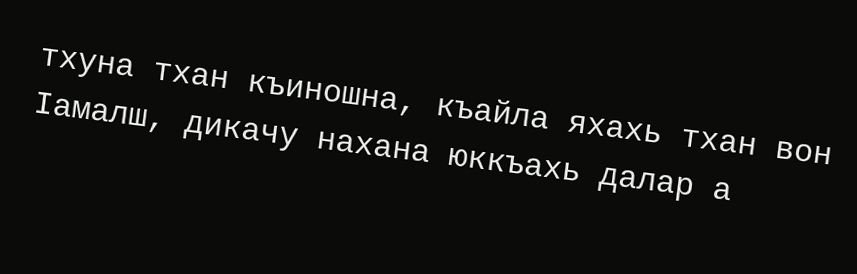тхуна тхан къиношна, къайла яхахь тхан вон Iамалш, дикачу нахана юккъахь далар а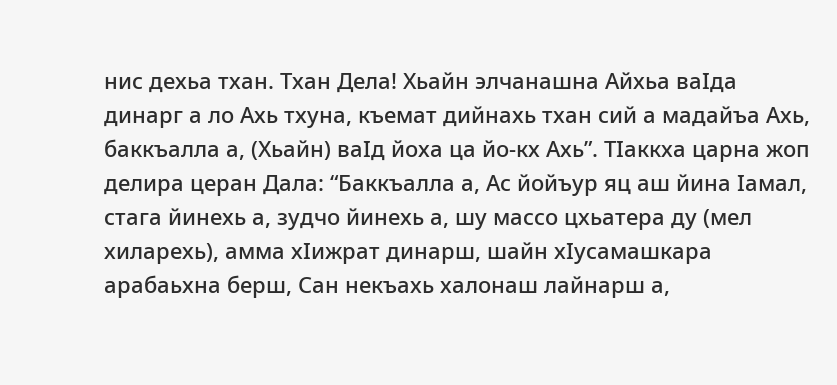нис дехьа тхан. Тхан Дела! Хьайн элчанашна Айхьа ваIда динарг а ло Ахь тхуна, къемат дийнахь тхан сий а мадайъа Ахь, баккъалла а, (Хьайн) ваIд йоха ца йо-кх Ахь”. ТIаккха царна жоп делира церан Дала: “Баккъалла а, Ас йойъур яц аш йина Iамал, стага йинехь а, зудчо йинехь а, шу массо цхьатера ду (мел хиларехь), амма хIижрат динарш, шайн хIусамашкара арабаьхна берш, Сан некъахь халонаш лайнарш а,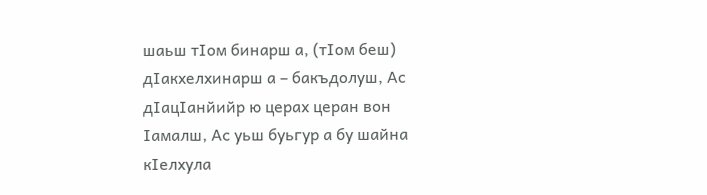шаьш тIом бинарш а, (тIом беш) дIакхелхинарш а – бакъдолуш, Ас дIацIанйийр ю церах церан вон Iамалш, Ас уьш буьгур а бу шайна кIелхула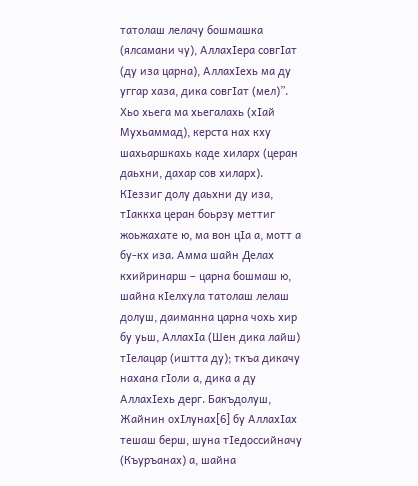татолаш лелачу бошмашка (ялсамани чу), АллахIера совгIат (ду иза царна), АллахIехь ма ду уггар хаза, дика совгIат (мел)”. Хьо хьега ма хьегалахь (хIай Мухьаммад), керста нах кху шахьаршкахь каде хиларх (церан даьхни, дахар сов хиларх). КIеззиг долу даьхни ду иза, тIаккха церан боьрзу меттиг жоьжахате ю, ма вон цIа а, мотт а бу-кх иза. Амма шайн Делах кхийринарш – царна бошмаш ю, шайна кIелхула татолаш лелаш долуш, даиманна царна чохь хир бу уьш, АллахIа (Шен дика лайш) тIелацар (иштта ду); ткъа дикачу нахана гIоли а, дика а ду АллахIехь дерг. Бакъдолуш, Жайнин охIлунах[6] бу АллахIах тешаш берш, шуна тIедоссийначу (Къуръанах) а, шайна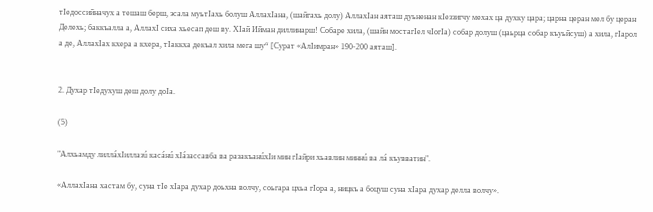тIедоссийначух а тешаш берш, эсала муьтIахь болуш АллахIана, (шайгахь долу) АллахIан аяташ дуьненан кIеззигчу мехах ца духку цара; царна церан мел бу церан Делехь; баккъалла а, АллахI сиха хьесап деш ву. ХIай Ийман диллинарш! Собаре хила, (шайн мостагIел чIогIа) собар долуш (цаьрца собар къуьйсуш) а хила, гIарол а де, АллахIах кхера а кхера, тIаккха декъал хила мега шу“ [Сурат «АлIимран» 190-200 аяташ].


2. Духар тIедухуш деш долу доIа.

(5)

"Алхьамду лиллáхIиллазú касáнú хIáзассавба ва разакъанúхIи мин гIайри хьавлин миннú ва лá къувватин".

«АллахIана хастам бу, суна тIе хIара духар доьхна волчу, соьгара цхьа гIора а, ницкъ а боцуш суна хIара духар делла волчу».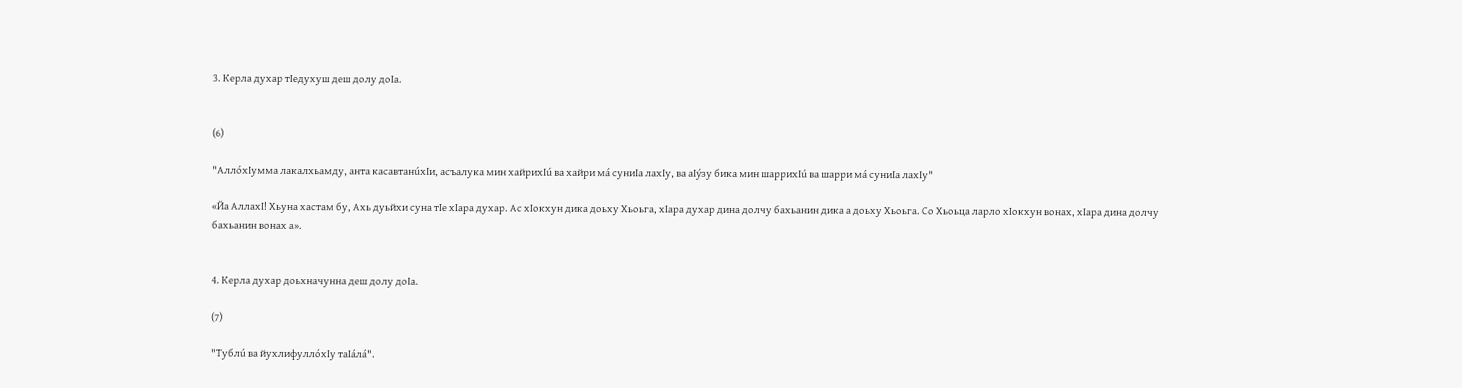3. Керла духар тIедухуш деш долу доIа.


(6)

"АллóхIумма лакалхьамду, анта касавтанúхIи, асъалука мин хайрихIú ва хайри мá суниIа лахIу, ва аIýзу бика мин шаррихIú ва шарри мá суниIа лахIу"

«Йа АллахI! Хьуна хастам бу, Ахь дуьйхи суна тIе хIара духар. Ас хIокхун дика доьху Хьоьга, хIара духар дина долчу бахьанин дика а доьху Хьоьга. Со Хьоьца ларло хIокхун вонах, хIара дина долчу бахьанин вонах а».


4. Керла духар доьхначунна деш долу доIа.

(7)

"Тублú ва йухлифуллóхIу таIáлá".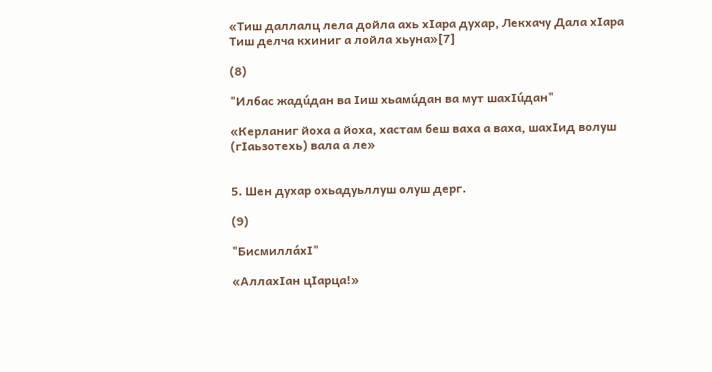«Тиш даллалц лела дойла ахь хIара духар, Лекхачу Дала хIара Тиш делча кхиниг а лойла хьуна»[7]

(8)

"Илбас жадúдан ва Iиш хьамúдан ва мут шахIúдан"

«Керланиг йоха а йоха, хастам беш ваха а ваха, шахIид волуш (гIаьзотехь) вала а ле»


5. Шен духар охьадуьллуш олуш дерг.

(9)

"БисмиллáхI"

«АллахIан цIарца!»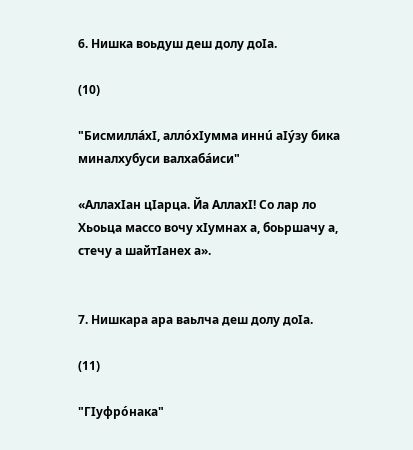6. Нишка воьдуш деш долу доIа.

(10)

"БисмиллáхI, аллóхIумма иннú аIýзу бика миналхубуси валхабáиси"

«АллахIан цIарца. Йа АллахI! Со лар ло Хьоьца массо вочу хIумнах а, боьршачу а, стечу а шайтIанех а».


7. Нишкара ара ваьлча деш долу доIа.

(11)

"ГIуфрóнака"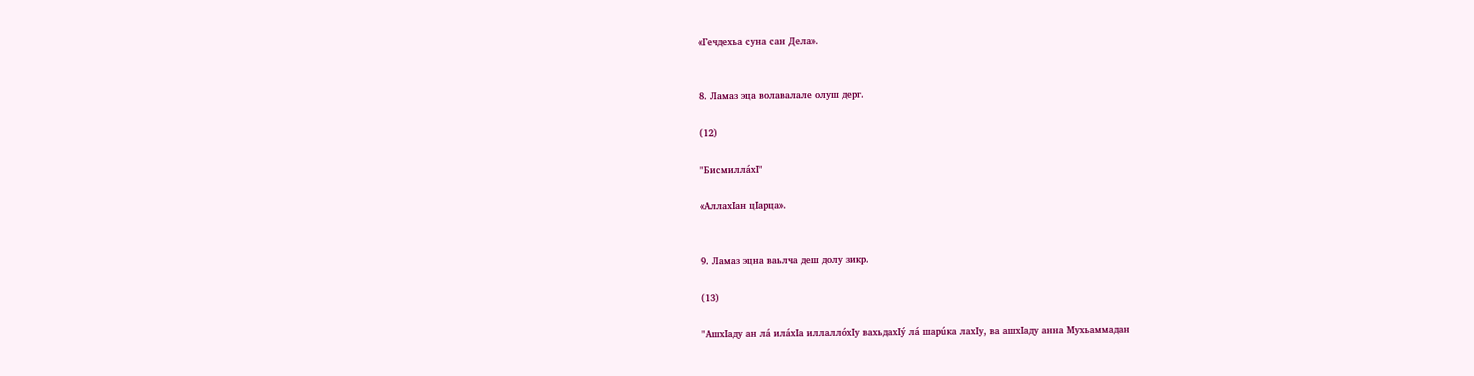«Гечдехьа суна сан Дела».


8. Ламаз эца волавалале олуш дерг.

(12)

"БисмиллáхI"

«АллахIан цIарца».


9. Ламаз эцна ваьлча деш долу зикр.

(13)

"АшхIаду ан лá илáхIа иллаллóхIу вахьдахIý лá шарúка лахIу, ва ашхIаду анна Мухьаммадан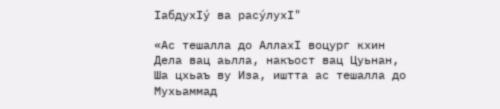IабдухIý ва расýлухI"

«Ас тешалла до АллахI воцург кхин Дела вац аьлла, накъост вац Цуьнан, Ша цхьаъ ву Иза, иштта ас тешалла до Мухьаммад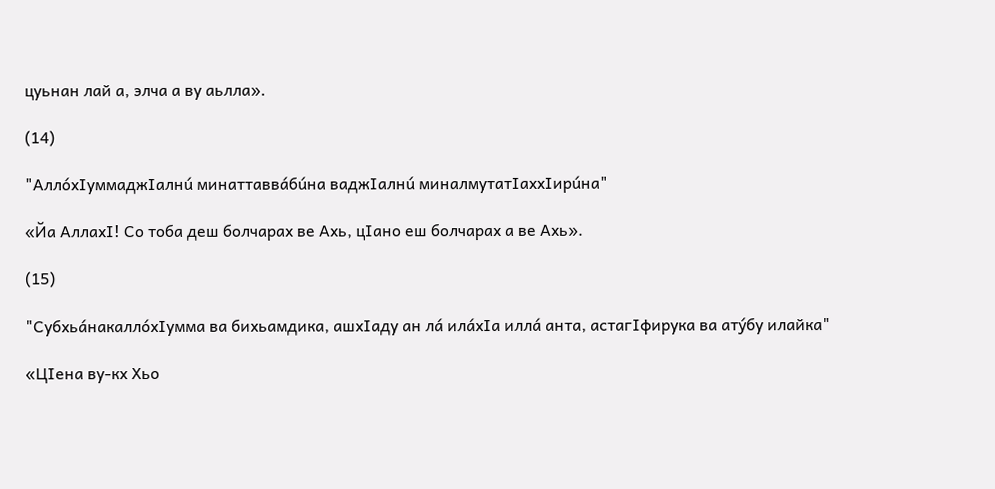цуьнан лай а, элча а ву аьлла».

(14)

"АллóхIуммаджIалнú минаттаввáбúна ваджIалнú миналмутатIаххIирúна"

«Йа АллахI! Со тоба деш болчарах ве Ахь, цIано еш болчарах а ве Ахь».

(15)

"СубхьáнакаллóхIумма ва бихьамдика, ашхIаду ан лá илáхIа иллá анта, астагIфирука ва атýбу илайка"

«ЦIена ву-кх Хьо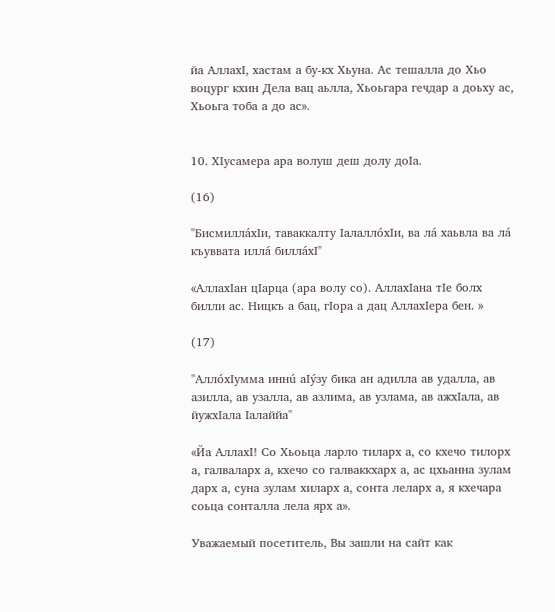йа АллахI, хастам а бу-кх Хьуна. Ас тешалла до Хьо воцург кхин Дела вац аьлла, Хьоьгара гечдар а доьху ас, Хьоьга тоба а до ас».


10. ХIусамера ара волуш деш долу доIа.

(16)

"БисмиллáхIи, таваккалту IалаллóхIи, ва лá хаьвла ва лá къуввата иллá биллáхI"

«АллахIан цIарца (ара волу со). АллахIана тIе болх билли ас. Ницкъ а бац, гIора а дац АллахIера бен. »

(17)

"АллóхIумма иннú аIýзу бика ан адилла ав удалла, ав азилла, ав узалла, ав азлима, ав узлама, ав ажхIала, ав йужхIала Iалаййа"

«Йа АллахI! Со Хьоьца ларло тиларх а, со кхечо тилорх а, галваларх а, кхечо со галваккхарх а, ас цхьанна зулам дарх а, суна зулам хиларх а, сонта леларх а, я кхечара соьца сонталла лела ярх а».

Уважаемый посетитель, Вы зашли на сайт как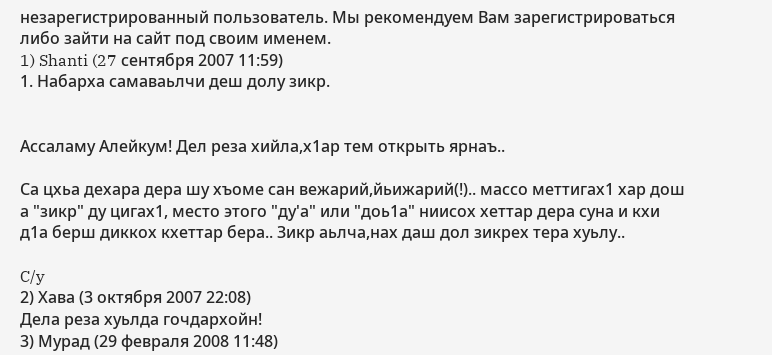незарегистрированный пользователь. Мы рекомендуем Вам зарегистрироваться либо зайти на сайт под своим именем.
1) Shanti (27 сентября 2007 11:59)
1. Набарха самаваьлчи деш долу зикр.


Ассаламу Алейкум! Дел реза хийла,х1ар тем открыть ярнаъ..

Са цхьа дехара дера шу хъоме сан вежарий,йьижарий(!).. массо меттигах1 хар дош а "зикр" ду цигах1, место этого "ду'а" или "доь1а" ниисох хеттар дера суна и кхи д1а берш диккох кхеттар бера.. Зикр аьлча,нах даш дол зикрех тера хуьлу..

C/y
2) Хава (3 октября 2007 22:08)
Дела реза хуьлда гочдархойн!
3) Мурад (29 февраля 2008 11:48)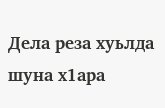Дела реза хуьлда шуна х1ара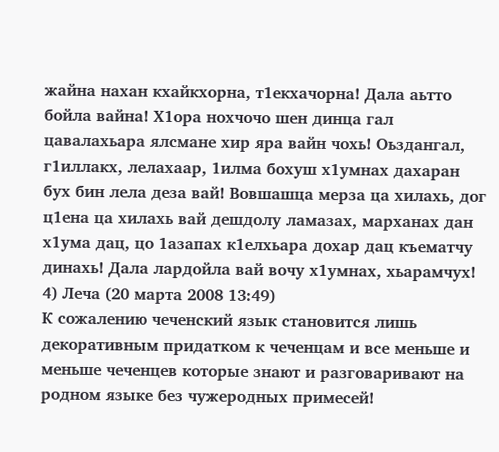жайна нахан кхайкхорна, т1екхачорна! Дала аьтто бойла вайна! Х1ора нохчочо шен динца гал цавалахьара ялсмане хир яра вайн чохь! Оьздангал, г1иллакх, лелахаар, 1илма бохуш х1умнах дахаран бух бин лела деза вай! Вовшашца мерза ца хилахь, дог ц1ена ца хилахь вай дешдолу ламазах, марханах дан х1ума дац, цо 1азапах к1елхьара дохар дац къематчу динахь! Дала лардойла вай вочу х1умнах, хьарамчух!
4) Леча (20 марта 2008 13:49)
К сожалению чеченский язык становится лишь декоративным придатком к чеченцам и все меньше и меньше чеченцев которые знают и разговаривают на родном языке без чужеродных примесей!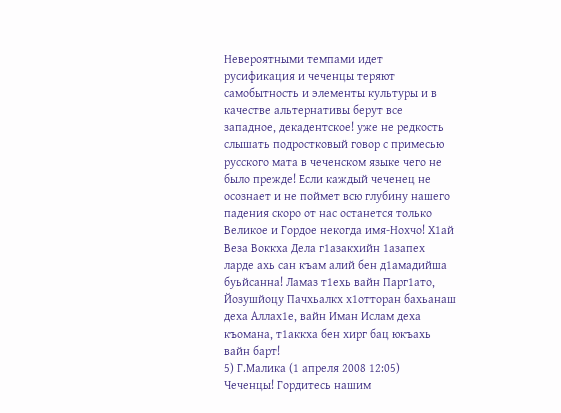Невероятными темпами идет русификация и чеченцы теряют самобытность и элементы культуры и в качестве альтернативы берут все западное, декадентское! уже не редкость слышать подростковый говор с примесью русского мата в чеченском языке чего не было прежде! Если каждый чеченец не осознает и не поймет всю глубину нашего падения скоро от нас останется только Великое и Гордое некогда имя-Нохчо! Х1ай Веза Воккха Дела г1азакхийн 1азапех ларде ахь сан къам алий бен д1амадийша буьйсанна! Ламаз т1ехь вайн Парг1ато, Йозушйоцу Пачхьалкх х1отторан бахьанаш деха Аллах1е, вайн Иман Ислам деха къомана, т1аккха бен хирг бац юкъахь вайн барт!
5) Г.Малика (1 апреля 2008 12:05)
Чеченцы! Гордитесь нашим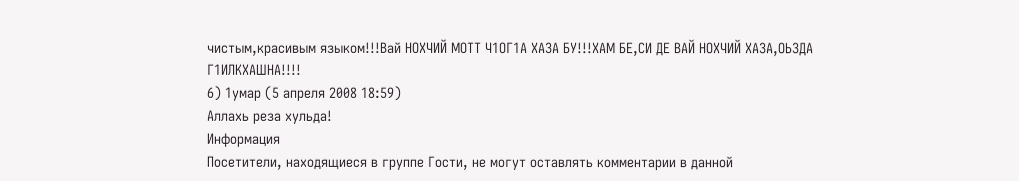чистым,красивым языком!!!Вай НОХЧИЙ МОТТ Ч1ОГ1А ХАЗА БУ!!!ХАМ БЕ,СИ ДЕ ВАЙ НОХЧИЙ ХАЗА,ОЬЗДА Г1ИЛКХАШНА!!!!
6) 1умар (5 апреля 2008 18:59)
Аллахь реза хульда!
Информация
Посетители, находящиеся в группе Гости, не могут оставлять комментарии в данной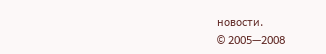новости.
© 2005—2008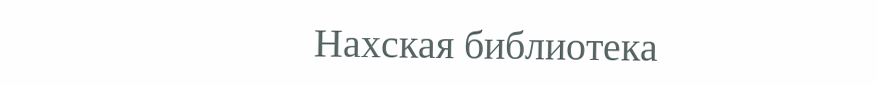Нахская библиотека